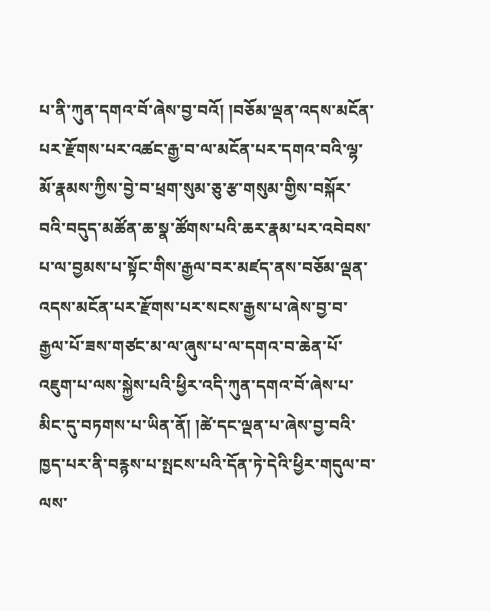པ་ནི་ཀུན་དགའ་བོ་ཞེས་བྱ་བའོ། །བཅོམ་ལྡན་འདས་མངོན་པར་རྫོགས་པར་འཚང་རྒྱ་བ་ལ་མངོན་པར་དགའ་བའི་ལྷ་མོ་རྣམས་ཀྱིས་བྱེ་བ་ཕྲག་སུམ་ཅུ་རྩ་གསུམ་གྱིས་བསྐོར་བའི་བདུད་མཚོན་ཆ་སྣ་ཚོགས་པའི་ཆར་རྣམ་པར་འབེབས་པ་ལ་བྱམས་པ་སྟོང་གིས་རྒྱལ་བར་མཛད་ནས་བཅོམ་ལྡན་འདས་མངོན་པར་རྫོགས་པར་སངས་རྒྱས་པ་ཞེས་བྱ་བ་རྒྱལ་པོ་ཟས་གཙང་མ་ལ་ཞུས་པ་ལ་དགའ་བ་ཆེན་པོ་འཇུག་པ་ལས་སྐྱེས་པའི་ཕྱིར་འདི་ཀུན་དགའ་བོ་ཞེས་པ་མིང་དུ་བཏགས་པ་ཡིན་ནོ། །ཚེ་དང་ལྡན་པ་ཞེས་བྱ་བའི་ཁྱད་པར་ནི་བརྙས་པ་སྤངས་པའི་དོན་ཏེ་དེའི་ཕྱིར་གདུལ་བ་ལས་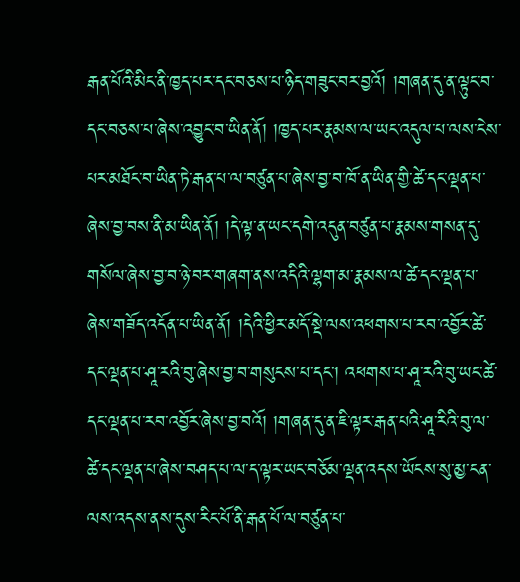རྒན་པོའི་མིང་ནི་ཁྱད་པར་དང་བཅས་པ་ཉིད་གཟུང་བར་བྱའོ། །གཞན་དུ་ན་ལྟུང་བ་དང་བཅས་པ་ཞེས་འབྱུང་བ་ཡིན་ནོ། །ཁྱད་པར་རྣམས་ལ་ཡང་འདུལ་པ་ལས་ངེས་པར་མཐོང་བ་ཡིན་ཏེ་རྒན་པ་ལ་བཙུན་པ་ཞེས་བྱ་བ་ཁོ་ན་ཡིན་གྱི་ཚེ་དང་ལྡན་པ་ཞེས་བྱ་བས་ནི་མ་ཡིན་ནོ། །དེ་ལྟ་ན་ཡང་དགེ་འདུན་བཙུན་པ་རྣམས་གསན་དུ་གསོལ་ཞེས་བྱ་བ་ཉེ་བར་གཞག་ནས་འདིའི་ལྷག་མ་རྣམས་ལ་ཚེ་དང་ལྡན་པ་ཞེས་གཟོད་འདོན་པ་ཡིན་ནོ། །དེའི་ཕྱིར་མདོ་སྡེ་ལས་འཕགས་པ་རབ་འབྱོར་ཚེ་དང་ལྡན་པ་ཤཱ་རའི་བུ་ཞེས་བྱ་བ་གསུངས་པ་དང་། འཕགས་པ་ཤཱ་རའི་བུ་ཡང་ཚེ་དང་ལྡན་པ་རབ་འབྱོར་ཞེས་བྱ་བའོ། །གཞན་དུ་ན་ཇི་ལྟར་རྒན་པའི་ཤཱ་རིའི་བུ་ལ་ཚེ་དང་ལྡན་པ་ཞེས་བཤད་པ་ལ་ད་ལྟར་ཡང་བཅོམ་ལྡན་འདས་ཡོངས་སུ་མྱ་ངན་ལས་འདས་ནས་དུས་རིང་པོ་ནི་རྒན་པོ་ལ་བཙུན་པ་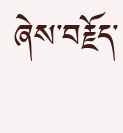ཞེས་བརྗོད་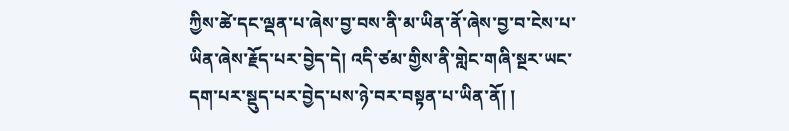ཀྱིས་ཚེ་དང་ལྡན་པ་ཞེས་བྱ་བས་ནི་མ་ཡིན་ནོ་ཞེས་བྱ་བ་ངེས་པ་ཡིན་ཞེས་རྗོད་པར་བྱེད་དེ། འདི་ཙམ་གྱིས་ནི་གླེང་གཞི་སྔར་ཡང་དག་པར་སྡུད་པར་བྱེད་པས་ཉེ་བར་བསྟན་པ་ཡིན་ནོ། །